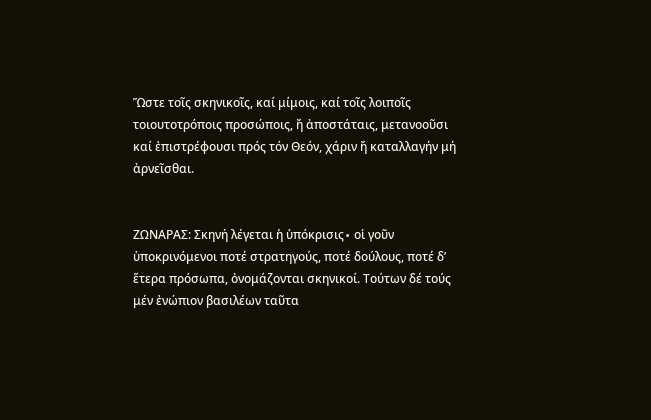Ὥστε τοῖς σκηνικοῖς, καί μίμοις, καί τοῖς λοιποῖς τοιουτοτρόποις προσώποις, ἤ ἀποστάταις, μετανοοῦσι καί ἐπιστρέφουσι πρός τόν Θεόν, χάριν ἤ καταλλαγήν μή ἀρνεῖσθαι.


ΖΩΝΑΡΑΣ: Σκηνή λέγεται ἡ ὑπόκρισις∙ οἱ γοῦν ὑποκρινόμενοι ποτέ στρατηγούς, ποτέ δούλους, ποτέ δ’ ἕτερα πρόσωπα, ὀνομάζονται σκηνικοί. Τούτων δέ τούς μέν ἐνώπιον βασιλέων ταῦτα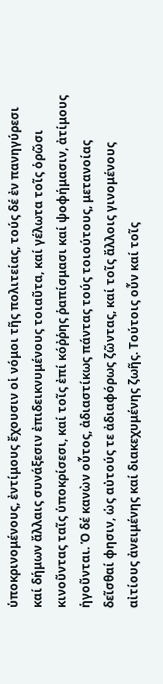ὑποκρινομένους, ἐντίμους ἔχουσιν οἱ νόμοι τῆς πολιτείας, τούς δέ ἐν πανηγύρεσι καί δήμων ἄλλαις συνάξεσιν ἐπιδεικνυμένους τοιαῦτα, καί γέλωτα τοῖς ὁρῶσι κινοῦντας ταῖς ὑποκρίσεσι, καί τοῖς ἐπί κόῤῥης ῥαπίσμασι καί ψοφήμασιν, ἀτίμους ἡγοῦνται. Ὁ δέ κανὼν οὗτος, ἀδιαστίκως πάντας τούς τοιούτους, μετανοίας δεῖσθαί φησιν, ὡς αὐτούς τε ἀδιαφόρως ζῶντας, καί τοῖς ἄλλοις γινομένους αἰτίους ἀνειμένης καί διακεχυμένης ζωῆς. Τούτοις οὖν καί τοῖς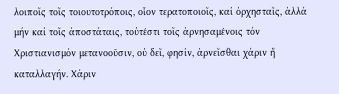λοιποῖς τοῖς τοιουτοτρόποις, οἷον τερατοποιοῖς, καί ὀρχησταῖς, ἀλλά μήν καί τοῖς ἀποστάταις, τοὐτέστι τοῖς ἀρνησαμένοις τόν Χριστιανισμόν μετανοοῦσιν, οὐ δεῖ, φησίν, ἀρνεῖσθαι χάριν ἤ καταλλαγήν. Χάριν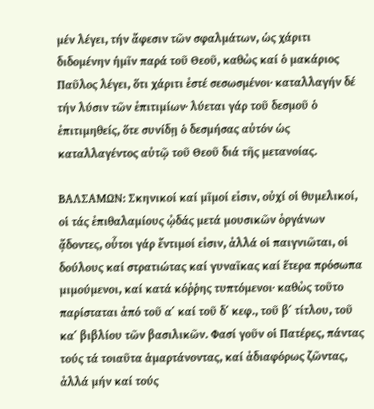μέν λέγει, τήν ἄφεσιν τῶν σφαλμάτων, ὡς χάριτι διδομένην ἡμῖν παρά τοῦ Θεοῦ, καθὼς καί ὁ μακάριος Παῦλος λέγει, ὅτι χάριτι ἐστέ σεσωσμένοι∙ καταλλαγήν δέ τήν λύσιν τῶν ἐπιτιμίων∙ λύεται γάρ τοῦ δεσμοῦ ὁ ἐπιτιμηθείς, ὅτε συνίδῃ ὁ δεσμήσας αὐτόν ὡς καταλλαγέντος αὐτῷ τοῦ Θεοῦ διά τῆς μετανοίας.

ΒΑΛΣΑΜΩΝ: Σκηνικοί καί μῖμοί εἰσιν, οὐχί οἱ θυμελικοί, οἱ τάς ἐπιθαλαμίους ᾠδάς μετά μουσικῶν ὀργάνων ᾄδοντες, οὗτοι γάρ ἔντιμοί εἰσιν, ἀλλά οἱ παιγνιῶται, οἱ δούλους καί στρατιώτας καί γυναῖκας καί ἕτερα πρόσωπα μιμούμενοι, καί κατά κόῤῥης τυπτόμενοι∙ καθὼς τοῦτο παρίσταται ἀπό τοῦ α΄ καί τοῦ δ΄ κεφ., τοῦ β΄ τίτλου, τοῦ κα΄ βιβλίου τῶν βασιλικῶν. Φασί γοῦν οἱ Πατέρες, πάντας τούς τά τοιαῦτα ἁμαρτάνοντας, καί ἀδιαφόρως ζῶντας, ἀλλά μήν καί τούς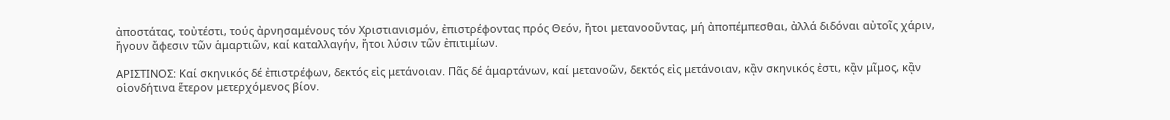ἀποστάτας, τοὐτέστι, τούς ἀρνησαμένους τόν Χριστιανισμόν, ἐπιστρέφοντας πρός Θεόν, ἤτοι μετανοοῦντας, μή ἀποπέμπεσθαι, ἀλλά διδόναι αὐτοῖς χάριν, ἤγουν ἄφεσιν τῶν ἁμαρτιῶν, καί καταλλαγήν, ἤτοι λύσιν τῶν ἐπιτιμίων.

ΑΡΙΣΤΙΝΟΣ: Καί σκηνικός δέ ἐπιστρέφων, δεκτός εἰς μετάνοιαν. Πᾶς δέ ἁμαρτάνων, καί μετανοῶν, δεκτός εἰς μετάνοιαν, κᾂν σκηνικός ἐστι, κᾂν μῖμος, κᾂν οἱονδήτινα ἕτερον μετερχόμενος βίον.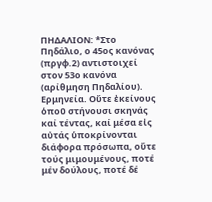ΠΗΔΑΛΙΟΝ: *Στο Πηδάλιο, ο 45ος κανόνας (πργφ.2) αντιστοιχεί στον 53ο κανόνα (αρίθμηση Πηδαλίου). Ερμηνεία. Οὔτε ἐκείνους ὁποῦ στήνουσι σκηνάς καί τέντας, καί μέσα εἰς αὐτάς ὑποκρίνονται διάφορα πρόσωπα, οὔτε τούς μιμουμένους, ποτέ μέν δούλους, ποτέ δέ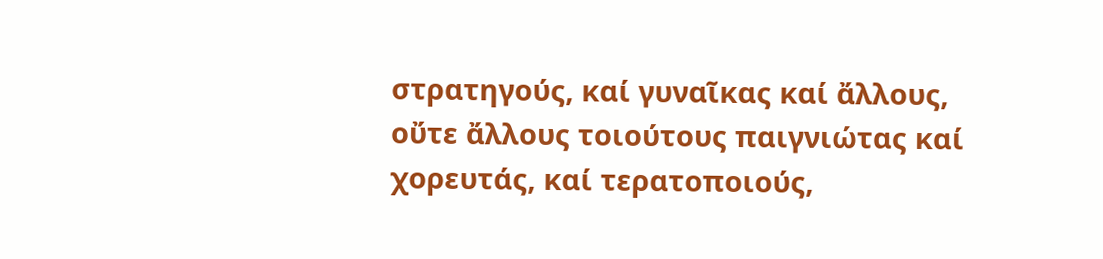στρατηγούς, καί γυναῖκας καί ἄλλους, οὔτε ἄλλους τοιούτους παιγνιώτας καί χορευτάς, καί τερατοποιούς,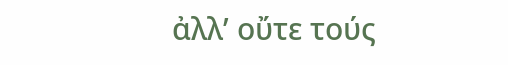ἀλλ’ οὔτε τούς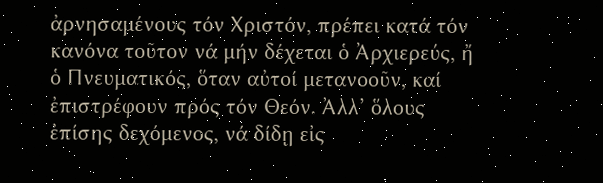ἀρνησαμένους τόν Χριστόν, πρέπει κατά τόν κανόνα τοῦτον νά μήν δέχεται ὁ Ἀρχιερεύς, ἤ ὁ Πνευματικός, ὅταν αὐτοί μετανοοῦν, καί ἐπιστρέφουν πρός τόν Θεόν. Ἀλλ’ ὅλους ἐπίσης δεχόμενος, νά δίδῃ εἰς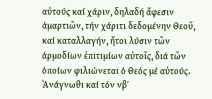αὐτούς καί χάριν, δηλαδή ἄφεσιν ἁμαρτιῶν, τήν χάριτι δεδομένην Θεοῦ, καί καταλλαγήν, ἤτοι λύσιν τῶν ἁρμοδίων ἐπιτιμίων αὐτοῖς, διά τῶν ὁποίων φιλιώνεται ὁ Θεός μέ αὐτούς. Ἀνάγνωθι καί τόν νβ΄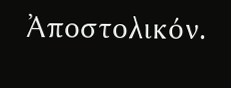Ἀποστολικόν.